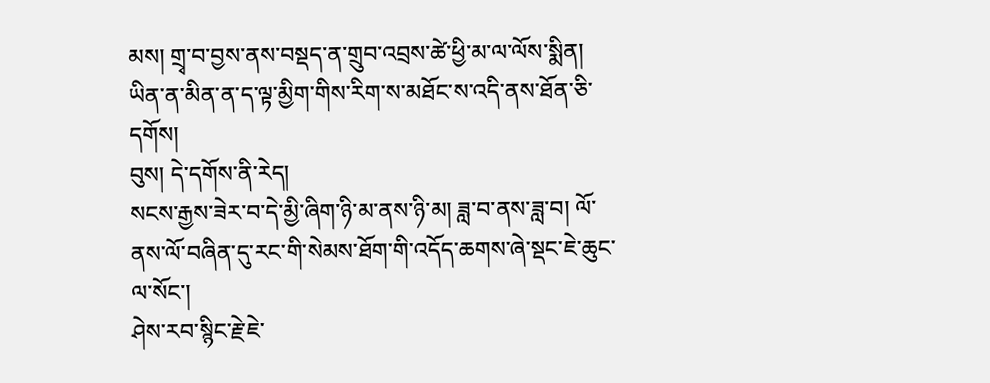མས། གྲྭ་བ་བྱས་ནས་བསྡད་ན་གྲུབ་འབྲས་ཚེ་ཕྱི་མ་ལ་ལོས་སྨིན།
ཡིན་ན་མིན་ན་ད་ལྟ་མྱིག་གིས་རིག་ས་མཐོང་ས་འདི་ནས་ཐོན་ཅི་དགོས།
བུས། དེ་དགོས་ནི་རེད།
སངས་རྒྱས་ཟེར་བ་དེ་མྱི་ཞིག་ཉི་མ་ནས་ཉི་མ། ཟླ་བ་ནས་ཟླ་བ། ལོ་ནས་ལོ་བཞིན་དུ་རང་གི་སེམས་ཐོག་གི་འདོད་ཆགས་ཞེ་སྡང་ཇེ་ཆུང་ལ་སོང་།
ཤེས་རབ་སྙིང་རྗེ་ཇེ་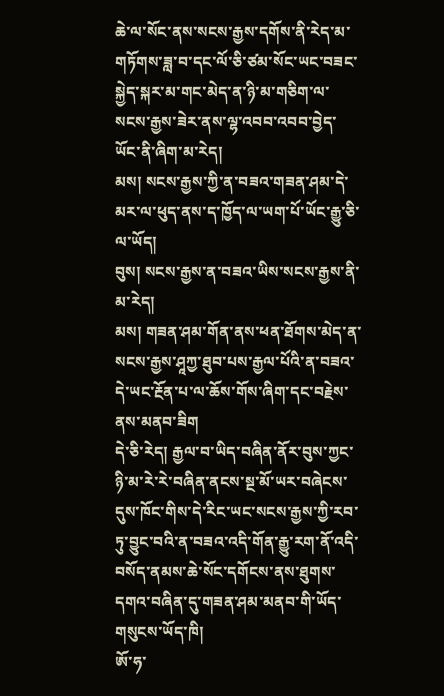ཆེ་ལ་སོང་ནས་སངས་རྒྱས་དགོས་ནི་རེད་མ་གཏོགས་ཟླ་བ་དང་ལོ་ཅི་ཙམ་སོང་ཡང་བཟང་སྐྱེད་སྐར་མ་གང་མེད་ན་ཉི་མ་གཅིག་ལ་སངས་རྒྱས་ཟེར་ནས་ལྷ་འབབ་འབབ་བྱེད་ཡོང་ནི་ཞིག་མ་རེད།
མས། སངས་རྒྱས་ཀྱི་ན་བཟའ་གཟན་ཤམ་དེ་མར་ལ་ཕུད་ནས་ད་ཁྱོད་ལ་ཡག་པོ་ཡོང་རྒྱུ་ཅི་ལ་ཡོད།
བུས། སངས་རྒྱས་ན་བཟའ་ཡིས་སངས་རྒྱས་ནི་མ་རེད།
མས། གཟན་ཤམ་གོན་ནས་ཕན་ཐོགས་མེད་ན་སངས་རྒྱས་ཤཱཀྱ་ཐུབ་པས་རྒྱལ་པོའི་ན་བཟའ་དེ་ཡང་རྔོན་པ་ལ་ཆོས་གོས་ཞིག་དང་བརྗེས་ནས་མནབ་ཟིག
དེ་ཅི་རེད། རྒྱལ་བ་ཡིད་བཞིན་ནོར་བུས་ཀྱང་ཉི་མ་རེ་རེ་བཞིན་ནངས་སྔ་མོ་ཡར་བཞེངས་དུས་ཁོང་གིས་དེ་རིང་ཡང་སངས་རྒྱས་ཀྱི་རབ་ཏུ་བྱུང་བའི་ན་བཟའ་འདི་གོན་རྒྱུ་རག་ནོ་འདི་བསོད་ནམས་ཆེ་སོང་དགོངས་ནས་ཐུགས་དགའ་བཞིན་དུ་གཟན་ཤམ་མནབ་གི་ཡོད་གསུངས་ཡོད་ཁི།
ཨོ་ཧ་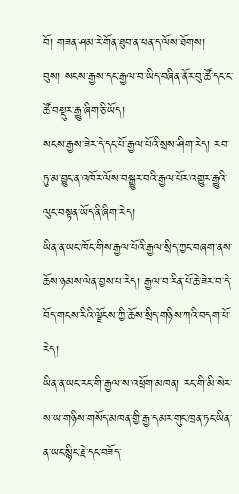བོ། གཟན་ཤམ་རེ་གོན་ཐུབ་ན་ཕན་ད་ལོས་ཐོགས།
བུས། སངས་རྒྱས་དང་རྒྱལ་བ་ཡིད་བཞིན་ནོར་བུ་ཚོ་དང་ང་ཚོ་བསྡུར་རྒྱུ་ཞིག་ཅི་ཡོད།
སངས་རྒྱས་ཟེར་དེ་དང་པོ་རྒྱལ་པོའི་སྲས་ཤིག་རེད། རབ་ཏུ་མ་བྱུང་ན་འཁོར་ལོས་བསྒྱུར་བའི་རྒྱལ་པོར་འགྱུར་རྒྱུའི་ལུང་བསྟན་ཡོད་ནི་ཞིག་རེད།
ཡིན་ན་ཡང་ཁོང་གིས་རྒྱལ་པོའི་རྒྱལ་སྲིད་ཀྱང་བཞག་ནས་ཆོས་ཉམས་ལེན་བྱས་པ་རེད། རྒྱལ་བ་རིན་པོ་ཆེ་ཟེར་བ་དེ་བོད་གངས་རིའི་ལྗོངས་ཀྱི་ཆོས་སྲིད་གཉིས་ཀའི་བདག་པོ་རེད།
ཡིན་ན་ཡང་རང་གི་རྒྱལ་ས་འཕྲོག་མཁན། རང་གི་མི་སེར་ས་ཡ་གཉིས་གསོད་མཁན་གྱི་རྒྱ་དམར་གུང་ཁྲན་ཏང་ཡིན་ན་ཡང་སྙིང་རྗེ་དང་བཟོད་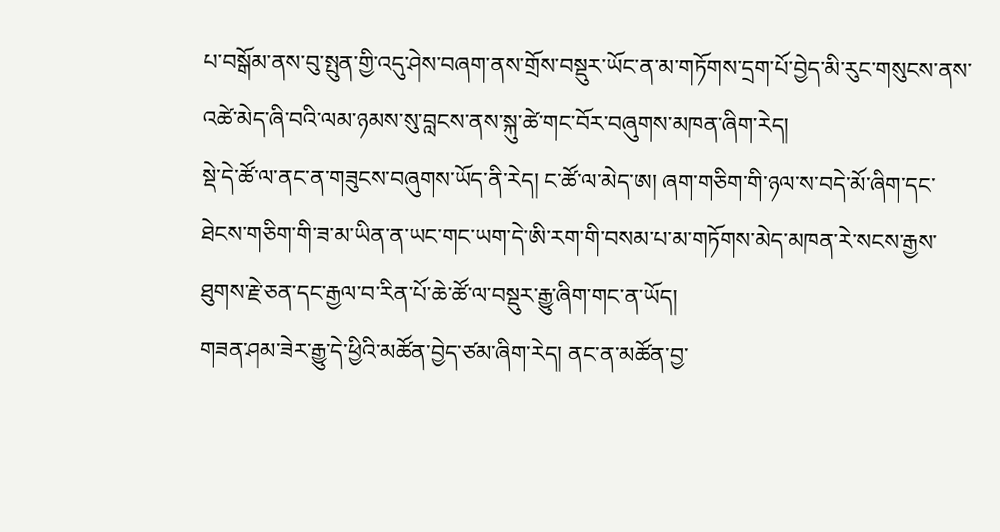པ་བསྒོམ་ནས་བུ་སྤུན་གྱི་འདུ་ཤེས་བཞག་ནས་གྲོས་བསྡུར་ཡོང་ན་མ་གཏོགས་དྲག་པོ་བྱེད་མི་རུང་གསུངས་ནས་འཚེ་མེད་ཞི་བའི་ལམ་ཉམས་སུ་བླངས་ནས་སྐུ་ཚེ་གང་བོར་བཞུགས་མཁན་ཞིག་རེད།
སྡེ་དེ་ཚོ་ལ་ནང་ན་གཟུངས་བཞུགས་ཡོད་ནི་རེད། ང་ཚོ་ལ་མེད་ཨ། ཞག་གཅིག་གི་ཉལ་ས་བདེ་མོ་ཞིག་དང་ཐེངས་གཅིག་གི་ཟ་མ་ཡིན་ན་ཡང་གང་ཡག་དེ་ཨི་རག་གི་བསམ་པ་མ་གཏོགས་མེད་མཁན་རེ་སངས་རྒྱས་ཐུགས་རྗེ་ཅན་དང་རྒྱལ་བ་རིན་པོ་ཆེ་ཚོ་ལ་བསྡུར་རྒྱུ་ཞིག་གང་ན་ཡོད།
གཟན་ཤམ་ཟེར་རྒྱུ་དེ་ཕྱིའི་མཚོན་བྱེད་ཙམ་ཞིག་རེད། ནང་ན་མཚོན་བྱ་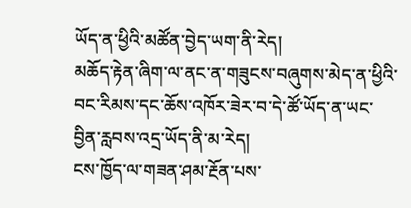ཡོད་ན་ཕྱིའི་མཚོན་བྱེད་ཡག་ནི་རེད།
མཆོད་རྟེན་ཞིག་ལ་ནང་ན་གཟུངས་བཞུགས་མེད་ན་ཕྱིའི་བང་རིམས་དང་ཆོས་འཁོར་ཟེར་བ་དེ་ཚོ་ཡོད་ན་ཡང་བྱིན་རླབས་འདྲ་ཡོད་ནི་མ་རེད།
ངས་ཁྱོད་ལ་གཟན་ཤམ་རྔོན་པས་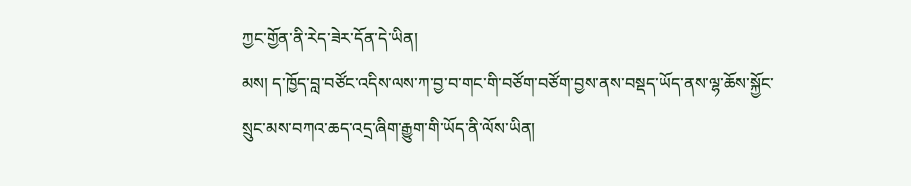ཀྱང་གྱོན་ནི་རེད་ཟེར་དོན་དེ་ཡིན།
མས། ད་ཁྱོད་བླ་བཙོང་འདིས་ལས་ཀ་བྱ་བ་གང་གི་བཙོག་བཙོག་བྱས་ནས་བསྡད་ཡོད་ནས་ལྷ་ཆོས་སྐྱོང་སྲུང་མས་བཀའ་ཆད་འདྲ་ཞིག་རྒྱུག་གི་ཡོད་ནི་ལོས་ཡིན།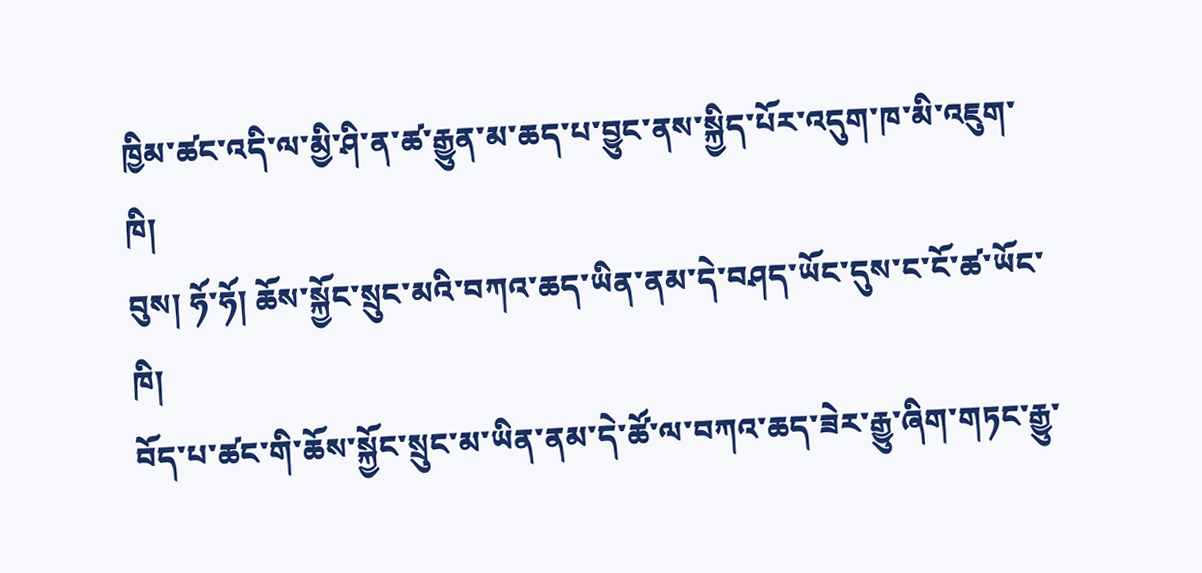ཁྱིམ་ཚང་འདི་ལ་མྱི་ཤི་ན་ཚ་རྒྱུན་མ་ཆད་པ་བྱུང་ནས་སྐྱིད་པོར་འདུག་ཁ་མི་འཇུག་ཁི།
བུས། ཧོ་ཧོ། ཆོས་སྐྱོང་སྲུང་མའི་བཀའ་ཆད་ཡིན་ནམ་དེ་བཤད་ཡོང་དུས་ང་ངོ་ཚ་ཡོང་ཁི།
བོད་པ་ཚང་གི་ཆོས་སྐྱོང་སྲུང་མ་ཡིན་ནམ་དེ་ཚོ་ལ་བཀའ་ཆད་ཟེར་རྒྱུ་ཞིག་གཏང་རྒྱུ་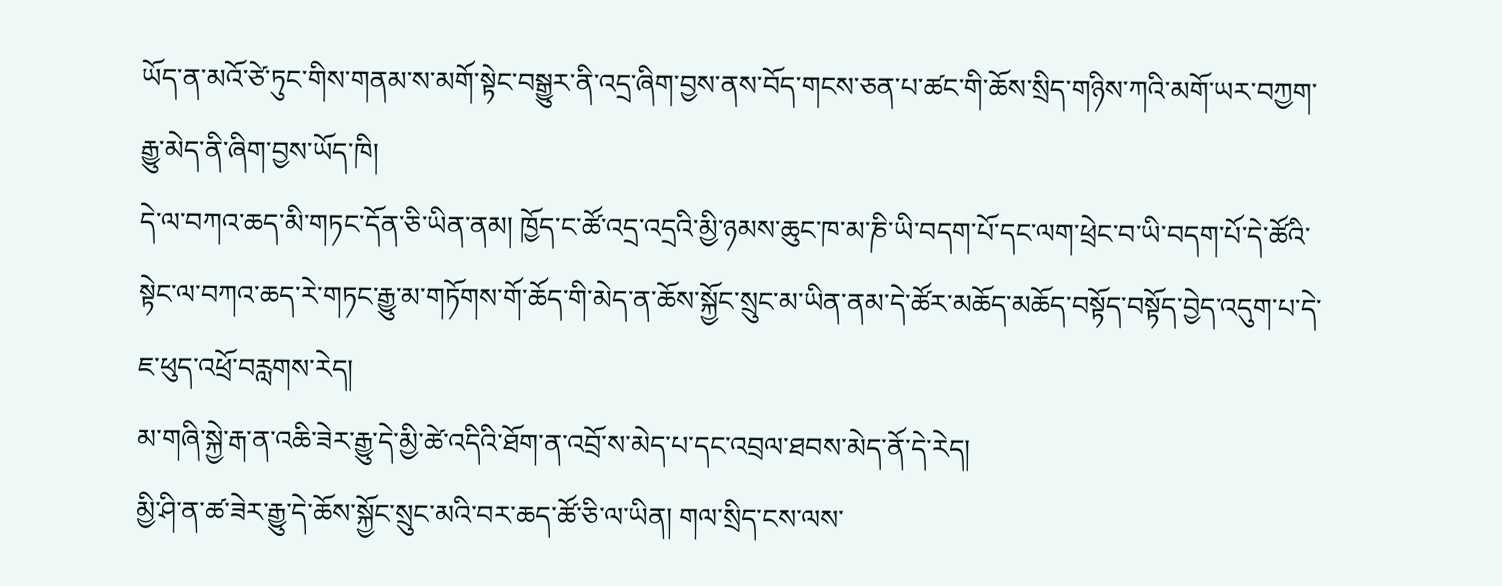ཡོད་ན་མའོ་ཙེ་ཏུང་གིས་གནམ་ས་མགོ་སྟེང་བསྒྱུར་ནི་འདྲ་ཞིག་བྱས་ནས་བོད་གངས་ཅན་པ་ཚང་གི་ཆོས་སྲིད་གཉིས་ཀའི་མགོ་ཡར་བཀྱག་རྒྱུ་མེད་ནི་ཞིག་བྱས་ཡོད་ཁི།
དེ་ལ་བཀའ་ཆད་མི་གཏང་དོན་ཅི་ཡིན་ནམ། ཁྱོད་ང་ཚོ་འདྲ་འདྲའི་མྱི་ཉམས་ཆུང་ཁ་མ་ཎི་ཡི་བདག་པོ་དང་ལག་ཕྲེང་བ་ཡི་བདག་པོ་དེ་ཚོའི་སྟེང་ལ་བཀའ་ཆད་རེ་གཏང་རྒྱུ་མ་གཏོགས་གོ་ཆོད་གི་མེད་ན་ཆོས་སྐྱོང་སྲུང་མ་ཡིན་ནམ་དེ་ཚོར་མཆོད་མཆོད་བསྟོད་བསྟོད་བྱེད་འདུག་པ་དེ་ཇ་ཕུད་འཕྲོ་བརླགས་རེད།
མ་གཞི་སྐྱེ་རྒ་ན་འཆི་ཟེར་རྒྱུ་དེ་མྱི་ཚེ་འདིའི་ཐོག་ན་འབྲོ་ས་མེད་པ་དང་འབྲལ་ཐབས་མེད་ནོ་དེ་རེད།
མྱི་ཤི་ན་ཚ་ཟེར་རྒྱུ་དེ་ཆོས་སྐྱོང་སྲུང་མའི་བར་ཆད་ཚོ་ཅི་ལ་ཡིན། གལ་སྲིད་ངས་ལས་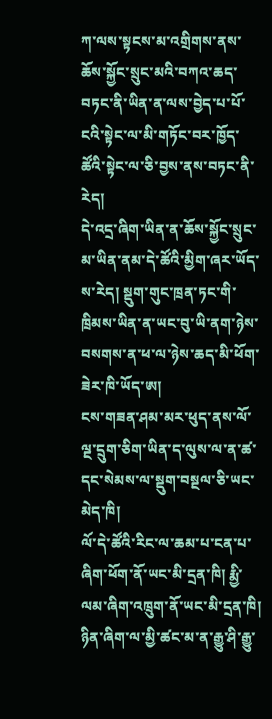ཀ་ལས་སྟངས་མ་འགྲིགས་ནས་ཆོས་སྐྱོང་སྲུང་མའི་བཀའ་ཆད་བཏང་ནི་ཡིན་ན་ལས་བྱེད་པ་པོ་ངའི་སྟེང་ལ་མི་གཏོང་བར་ཁྱོད་ཚོའི་སྟེང་ལ་ཅི་བྱས་ནས་བཏང་ནི་རེད།
དེ་འདྲ་ཞིག་ཡིན་ན་ཆོས་སྐྱོང་སྲུང་མ་ཡིན་ནམ་དེ་ཚོའི་མྱིག་ཞར་ཡོད་ས་རེད། སྡུག་གུང་ཁྲན་ཏང་གི་ཁྲིམས་ཡིན་ན་ཡང་བུ་ཡི་ནག་ཉེས་བསགས་ན་ཕ་ལ་ཉེས་ཆད་མི་ཕོག་ཟེར་ཁི་ཡོད་ཨ།
ངས་གཟན་ཤམ་མར་ཕུད་ནས་ལོ་ལྔ་དྲུག་ཅིག་ཡིན་ད་ལུས་ལ་ན་ཚ་དང་སེམས་ལ་སྡུག་བསྔལ་ཅི་ཡང་མེད་ཁི།
ལོ་དེ་ཚོའི་རིང་ལ་ཆམ་པ་ངན་པ་ཞིག་ཕོག་ནོ་ཡང་མི་དྲན་ཁི། རྨྱི་ལམ་ཞིག་འཁྲུག་ནོ་ཡང་མི་དྲན་ཁི།
ཉིན་ཞིག་ལ་མྱི་ཚང་མ་ན་རྒྱུ་ཤི་རྒྱུ་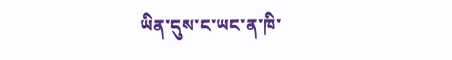ཡིན་དུས་ང་ཡང་ན་ཁི་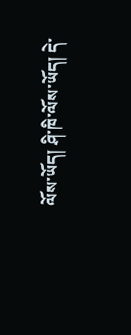ལོས་ཡོད། ཤི་ཁི་ལོས་ཡོད། དེ་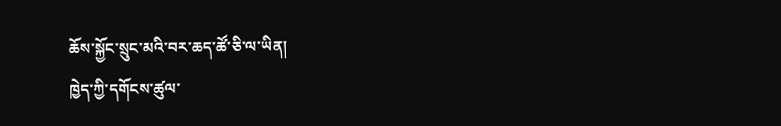ཆོས་སྐྱོང་སྲུང་མའི་བར་ཆད་ཚོ་ཅི་ལ་ཡིན།
ཁྱེད་ཀྱི་དགོངས་ཚུལ་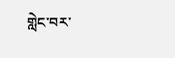གླེང་བར་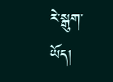རེ་སྒུག་ཡོད།